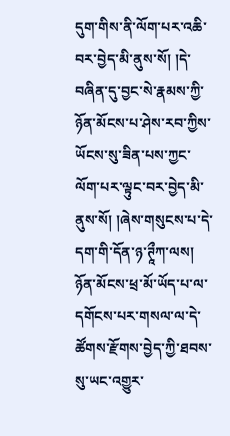དུག་གིས་ནི་ལོག་པར་འཆི་བར་བྱེད་མི་ནུས་སོ། །དེ་བཞིན་དུ་བྱང་སེ་རྣམས་ཀྱི་ཉོན་མོངས་པ་ཤེས་རབ་ཀྱིས་ཡོངས་སུ་ཟིན་པས་ཀྱང་ལོག་པར་ལྟུང་བར་བྱེད་མི་ནུས་སོ། །ཞེས་གསུངས་པ་དེ་དག་གི་དོན་ཉ་ཊཱྀཀ་ལས། ཉོན་མོངས་ཕྲ་མོ་ཡོད་པ་ལ་དགོངས་པར་གསལ་ལ་དེ་ཚོགས་རྫོགས་བྱེད་ཀྱི་ཐབས་སུ་ཡང་འགྱུར་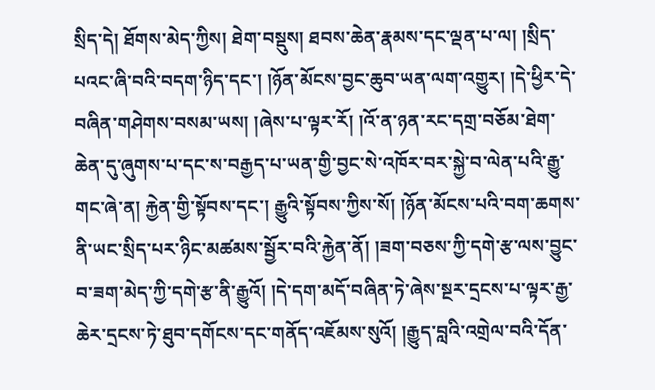སྲིད་དེ། ཐོགས་མེད་ཀྱིས། ཐེག་བསྡུས། ཐབས་ཆེན་རྣམས་དང་ལྡན་པ་ལ། །སྲིད་པའང་ཞི་བའི་བདག་ཉིད་དང་། །ཉོན་མོངས་བྱང་ཆུབ་ཡན་ལག་འགྱུར། །དེ་ཕྱིར་དེ་བཞིན་གཤེགས་བསམ་ཡས། །ཞེས་པ་ལྟར་རོ། །འོ་ན་ཉན་རང་དགྲ་བཅོམ་ཐེག་ཆེན་དུ་ཞུགས་པ་དང་ས་བརྒྱད་པ་ཡན་གྱི་བྱང་སེ་འཁོར་བར་སྐྱེ་བ་ལེན་པའི་རྒྱུ་གང་ཞེ་ན། རྐྱེན་གྱི་སྟོབས་དང་། རྒྱུའི་སྟོབས་ཀྱིས་སོ། །ཉོན་མོངས་པའི་བག་ཆགས་ནི་ཡང་སྲིད་པར་ཉིང་མཚམས་སྦྱོར་བའི་རྐྱེན་ནོ། །ཟག་བཅས་ཀྱི་དགེ་རྩ་ལས་བྱུང་བ་ཟག་མེད་ཀྱི་དགེ་རྩ་ནི་རྒྱུའོ། །དེ་དག་མདོ་བཞིན་ཏེ་ཞེས་སྔར་དྲངས་པ་ལྟར་རྒྱ་ཆེར་དྲངས་ཏེ་ཐུབ་དགོངས་དང་གནོད་འཇོམས་སུའོ། །རྒྱུད་བླའི་འགྲེལ་བའི་དོན་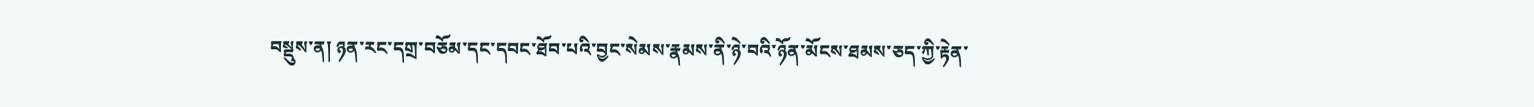བསྡུས་ན། ཉན་རང་དགྲ་བཅོམ་དང་དབང་ཐོབ་པའི་བྱང་སེམས་རྣམས་ནི་ཉེ་བའི་ཉོན་མོངས་ཐམས་ཅད་ཀྱི་རྟེན་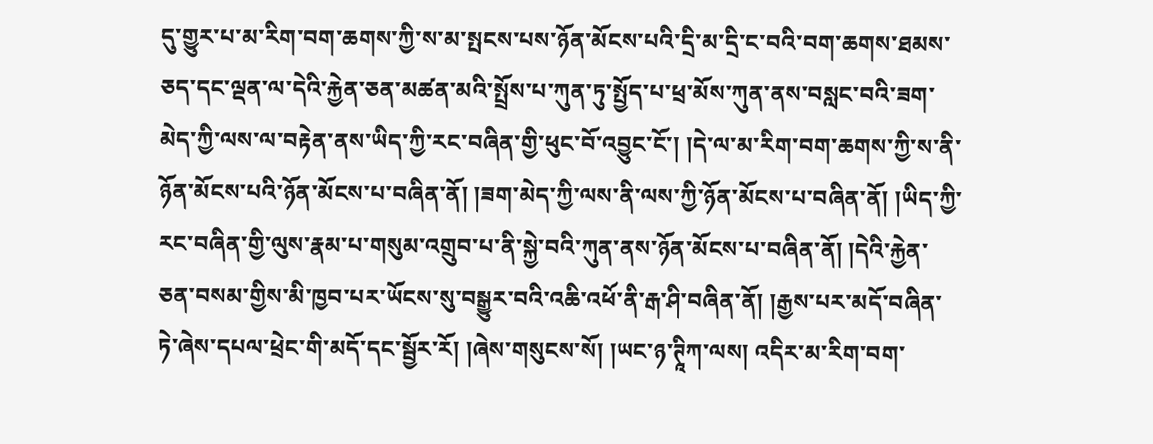དུ་གྱུར་པ་མ་རིག་བག་ཆགས་ཀྱི་ས་མ་སྤངས་པས་ཉོན་མོངས་པའི་དྲི་མ་དྲི་ང་བའི་བག་ཆགས་ཐམས་ཅད་དང་ལྡན་ལ་དེའི་རྐྱེན་ཅན་མཚན་མའི་སྤྲོས་པ་ཀུན་ཏུ་སྤྱོད་པ་ཕྲ་མོས་ཀུན་ནས་བསླང་བའི་ཟག་མེད་ཀྱི་ལས་ལ་བརྟེན་ནས་ཡིད་ཀྱི་རང་བཞིན་གྱི་ཕུང་བོ་འབྱུང་ངོ་། །དེ་ལ་མ་རིག་བག་ཆགས་ཀྱི་ས་ནི་ཉོན་མོངས་པའི་ཉོན་མོངས་པ་བཞིན་ནོ། །ཟག་མེད་ཀྱི་ལས་ནི་ལས་ཀྱི་ཉོན་མོངས་པ་བཞིན་ནོ། །ཡིད་ཀྱི་རང་བཞིན་གྱི་ལུས་རྣམ་པ་གསུམ་འགྲུབ་པ་ནི་སྐྱེ་བའི་ཀུན་ནས་ཉོན་མོངས་པ་བཞིན་ནོ། །དེའི་རྐྱེན་ཅན་བསམ་གྱིས་མི་ཁྱབ་པར་ཡོངས་སུ་བསྒྱུར་བའི་འཆི་འཕོ་ནི་རྒ་ཤི་བཞིན་ནོ། །རྒྱས་པར་མདོ་བཞིན་ཏེ་ཞེས་དཔལ་ཕྲེང་གི་མདོ་དང་སྦྱོར་རོ། །ཞེས་གསུངས་སོ། །ཡང་ཉ་ཊཱིཀ་ལས། འདིར་མ་རིག་བག་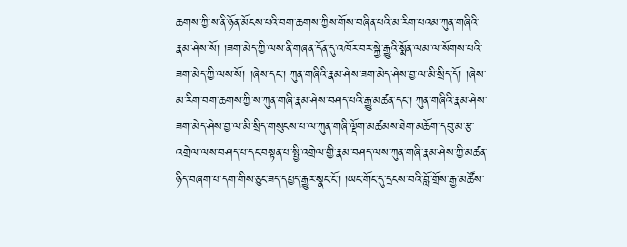ཆགས་ཀྱི་ས་ནི་ཉོན་མོངས་པའི་བག་ཆགས་ཀྱིས་གོས་བཞིན་པའི་མ་རིག་པའམ་ཀུན་གཞིའི་རྣམ་ཤེས་སོ། །ཟག་མེད་ཀྱི་ལས་ནི་གཞན་དོན་དུ་འཁོར་བར་སྐྱེ་རྒྱུའི་སྨོན་ལམ་ལ་སོགས་པའི་ཟག་མེད་ཀྱི་ལས་སོ། །ཞེས་དང་། ཀུན་གཞིའི་རྣམ་ཤེས་ཟག་མེད་ཤེས་བྱ་ལ་མི་སྲིད་དོ། །ཞེས་མ་རིག་བག་ཆགས་ཀྱི་ས་ཀུན་གཞི་རྣམ་ཤེས་བཤད་པའི་རྒྱུ་མཚན་དང་། ཀུན་གཞིའི་རྣམ་ཤེས་ཟག་མེད་ཤེས་བྱ་ལ་མི་སྲིད་གསུངས་པ་ལ་ཀུན་གཞི་ལྡོག་མཚམས་ཐེག་མཆོག་དབུ་མ་རྩ་འགྲེལ་ལས་བཤད་པ་དང་བསྟན་པ་སྤྱི་འགྲེལ་གྱི་རྣམ་བཤད་ལས་ཀུན་གཞི་རྣམ་ཤེས་ཀྱི་མཚན་ཉིད་བཞག་པ་དག་གིས་ཅུང་ཟད་དཔྱད་རྒྱུར་སྣང་ངོ་། །ཡང་གོང་དུ་དྲངས་བའི་བློ་གྲོས་རྒྱ་མཚོས་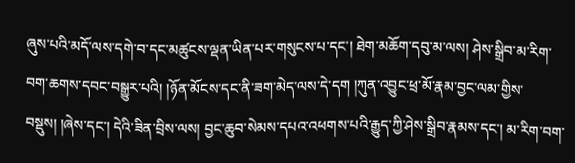ཞུས་པའི་མདོ་ལས་དགེ་བ་དང་མཚུངས་ལྡན་ཡིན་པར་གསུངས་པ་དང་། ཐེག་མཆོག་དབུ་མ་ལས། ཤེས་སྒྲིབ་མ་རིག་བག་ཆགས་དབང་བསྒྱུར་པའི། །ཉོན་མོངས་དང་ནི་ཟག་མེད་ལས་དེ་དག །ཀུན་འབྱུང་ཕྲ་མོ་རྣམ་བྱང་ལམ་གྱིས་བསྡུས། །ཞེས་དང་། དེའི་ཟིན་བྲིས་ལས། བྱང་ཆུབ་སེམས་དཔའ་འཕགས་པའི་རྒྱུད་ཀྱི་ཤེས་སྒྲིབ་རྣམས་དང་། མ་རིག་བག་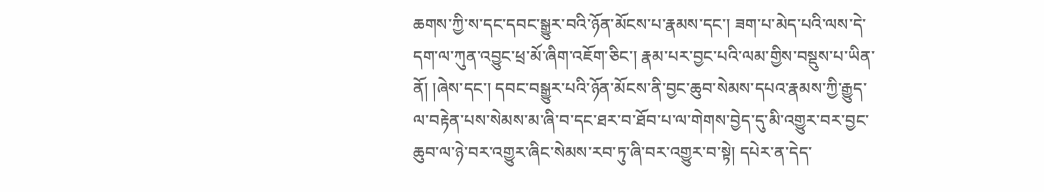ཆགས་ཀྱི་ས་དང་དབང་སྒྱུར་བའི་ཉོན་མོངས་པ་རྣམས་དང་། ཟག་པ་མེད་པའི་ལས་དེ་དག་ལ་ཀུན་འབྱུང་ཕྲ་མོ་ཞིག་འཇོག་ཅིང་། རྣམ་པར་བྱང་པའི་ལམ་གྱིས་བསྡུས་པ་ཡིན་ནོ། །ཞེས་དང་། དབང་བསྒྱུར་པའི་ཉོན་མོངས་ནི་བྱང་ཆུབ་སེམས་དཔའ་རྣམས་ཀྱི་རྒྱུད་ལ་བརྟེན་པས་སེམས་མ་ཞི་བ་དང་ཐར་བ་ཐོབ་པ་ལ་གེགས་བྱེད་དུ་མི་འགྱུར་བར་བྱང་ཆུབ་ལ་ཉེ་བར་འགྱུར་ཞིང་སེམས་རབ་ཏུ་ཞི་བར་འགྱུར་བ་སྟེ། དཔེར་ན་དེད་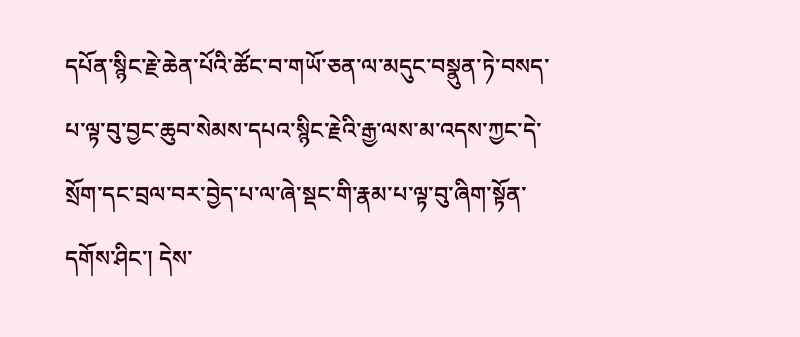དཔོན་སྙིང་རྗེ་ཆེན་པོའི་ཚོང་བ་གཡོ་ཅན་ལ་མདུང་བསྣུན་ཏེ་བསད་པ་ལྟ་བུ་བྱང་ཆུབ་སེམས་དཔའ་སྙིང་རྗེའི་རྒྱ་ལས་མ་འདས་ཀྱང་དེ་སྲོག་དང་བྲལ་བར་བྱེད་པ་ལ་ཞེ་སྡང་གི་རྣམ་པ་ལྟ་བུ་ཞིག་སྟོན་དགོས་ཤིང་། དེས་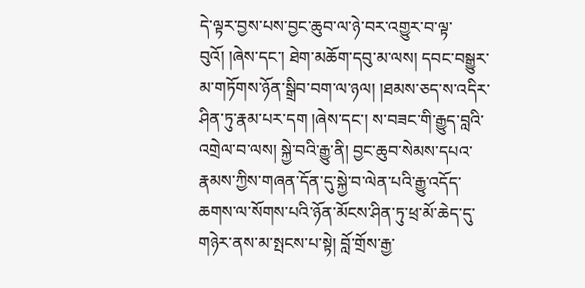དེ་ལྟར་བྱས་པས་བྱང་ཆུབ་ལ་ཉེ་བར་འགྱུར་བ་ལྟ་བུའོ། །ཞེས་དང་། ཐེག་མཆོག་དབུ་མ་ལས། དབང་བསྒྱུར་མ་གཏོགས་ཉོན་སྒྲིབ་བག་ལ་ཉལ། །ཐམས་ཅད་ས་འདིར་ཤིན་ཏུ་རྣམ་པར་དག །ཞེས་དང་། ས་བཟང་གི་རྒྱུད་བླའི་འགྲེལ་བ་ལས། སྐྱེ་བའི་རྒྱུ་ནི། བྱང་ཆུབ་སེམས་དཔའ་རྣམས་ཀྱིས་གཞན་དོན་དུ་སྐྱེ་བ་ལེན་པའི་རྒྱུ་འདོད་ཆགས་ལ་སོགས་པའི་ཉོན་མོངས་ཤིན་ཏུ་ཕྲ་མོ་ཆེད་དུ་གཉེར་ནས་མ་སྤངས་པ་སྟེ། བློ་གྲོས་རྒྱ་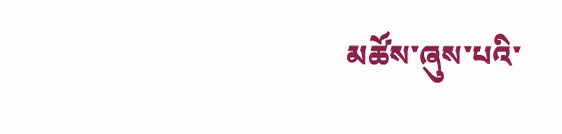མཚོས་ཞུས་པའི་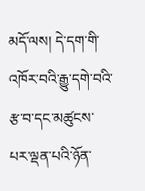མདོ་ལས། དེ་དག་གི་འཁོར་བའི་རྒྱུ་དགེ་བའི་རྩ་བ་དང་མཚུངས་པར་ལྡན་པའི་ཉོན་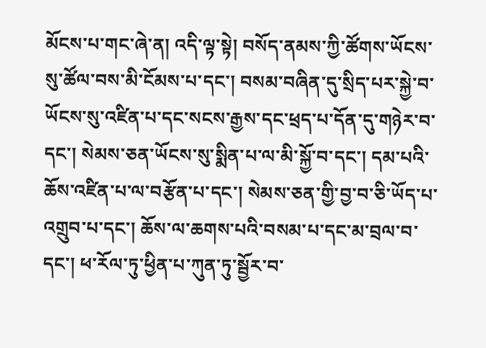མོངས་པ་གང་ཞེ་ན། འདི་ལྟ་སྟེ། བསོད་ནམས་ཀྱི་ཚོགས་ཡོངས་སུ་ཚོལ་བས་མི་ངོམས་པ་དང་། བསམ་བཞིན་དུ་སྲིད་པར་སྐྱེ་བ་ཡོངས་སུ་འཛིན་པ་དང་སངས་རྒྱས་དང་ཕྲད་པ་དོན་དུ་གཉེར་བ་དང་། སེམས་ཅན་ཡོངས་སུ་སྨིན་པ་ལ་མི་སྐྱོ་བ་དང་། དམ་པའི་ཆོས་འཛིན་པ་ལ་བརྩོན་པ་དང་། སེམས་ཅན་གྱི་བྱ་བ་ཅི་ཡོད་པ་འགྲུབ་པ་དང་། ཆོས་ལ་ཆགས་པའི་བསམ་པ་དང་མ་བྲལ་བ་དང་། ཕ་རོལ་ཏུ་ཕྱིན་པ་ཀུན་ཏུ་སྦྱོར་བ་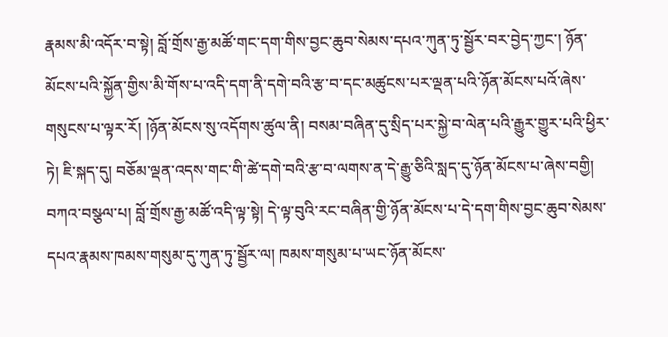རྣམས་མི་འདོར་བ་སྟེ། བློ་གྲོས་རྒྱ་མཚོ་གང་དག་གིས་བྱང་ཆུབ་སེམས་དཔའ་ཀུན་ཏུ་སྦྱོར་བར་བྱེད་ཀྱང་། ཉོན་མོངས་པའི་སྐྱོན་གྱིས་མི་གོས་པ་འདི་དག་ནི་དགེ་བའི་རྩ་བ་དང་མཚུངས་པར་ལྡན་པའི་ཉོན་མོངས་པའོ་ཞེས་གསུངས་པ་ལྟར་རོ། །ཉོན་མོངས་སུ་འདོགས་ཚུལ་ནི། བསམ་བཞིན་དུ་སྲིད་པར་སྐྱེ་བ་ལེན་པའི་རྒྱུར་གྱུར་པའི་ཕྱིར་ཏེ། ཇི་སྐད་དུ། བཅོམ་ལྡན་འདས་གང་གི་ཚེ་དགེ་བའི་རྩ་བ་ལགས་ན་དེ་རྒྱུ་ཅིའི་སླད་དུ་ཉོན་མོངས་པ་ཞེས་བགྱི། བཀའ་བསྩལ་པ། བློ་གྲོས་རྒྱ་མཚོ་འདི་ལྟ་སྟེ། དེ་ལྟ་བུའི་རང་བཞིན་གྱི་ཉོན་མོངས་པ་དེ་དག་གིས་བྱང་ཆུབ་སེམས་དཔའ་རྣམས་ཁམས་གསུམ་དུ་ཀུན་ཏུ་སྦྱོར་ལ། ཁམས་གསུམ་པ་ཡང་ཉོན་མོངས་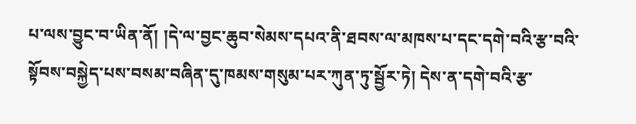པ་ལས་བྱུང་བ་ཡིན་ནོ། །དེ་ལ་བྱང་ཆུབ་སེམས་དཔའ་ནི་ཐབས་ལ་མཁས་པ་དང་དགེ་བའི་རྩ་བའི་སྟོབས་བསྐྱེད་པས་བསམ་བཞིན་དུ་ཁམས་གསུམ་པར་ཀུན་ཏུ་སྦྱོར་ཏེ། དེས་ན་དགེ་བའི་རྩ་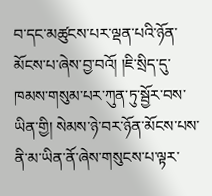བ་དང་མཚུངས་པར་ལྡན་པའི་ཉོན་མོངས་པ་ཞེས་བྱ་བའོ། །ཇི་སྲིད་དུ་ཁམས་གསུམ་པར་ཀུན་ཏུ་སྦྱོར་བས་ཡིན་གྱི། སེམས་ཉེ་བར་ཉོན་མོངས་པས་ནི་མ་ཡིན་ནོ་ཞེས་གསུངས་པ་ལྟར་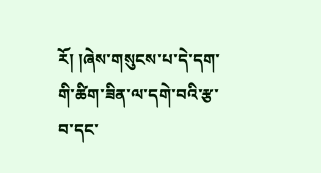རོ། །ཞེས་གསུངས་པ་དེ་དག་གི་ཚིག་ཟིན་ལ་དགེ་བའི་རྩ་བ་དང་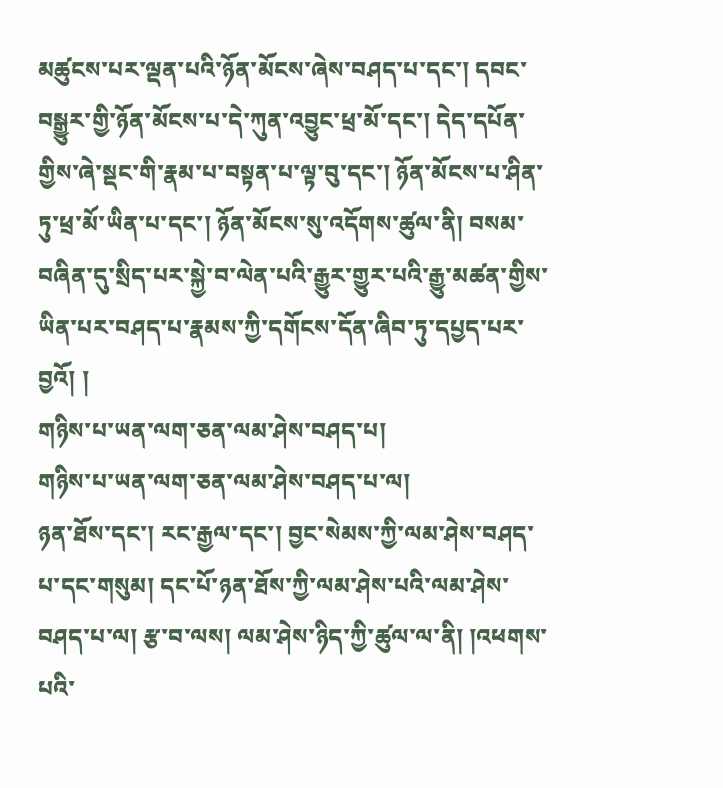མཚུངས་པར་ལྡན་པའི་ཉོན་མོངས་ཞེས་བཤད་པ་དང་། དབང་བསྒྱུར་གྱི་ཉོན་མོངས་པ་དེ་ཀུན་འབྱུང་ཕྲ་མོ་དང་། དེད་དཔོན་གྱིས་ཞེ་སྡང་གི་རྣམ་པ་བསྟན་པ་ལྟ་བུ་དང་། ཉོན་མོངས་པ་ཤིན་ཏུ་ཕྲ་མོ་ཡིན་པ་དང་། ཉོན་མོངས་སུ་འདོགས་ཚུལ་ནི། བསམ་བཞིན་དུ་སྲིད་པར་སྐྱེ་བ་ལེན་པའི་རྒྱུར་གྱུར་པའི་རྒྱུ་མཚན་གྱིས་ཡིན་པར་བཤད་པ་རྣམས་ཀྱི་དགོངས་དོན་ཞིབ་ཏུ་དཔྱད་པར་བྱའོ། །
གཉིས་པ་ཡན་ལག་ཅན་ལམ་ཤེས་བཤད་པ།
གཉིས་པ་ཡན་ལག་ཅན་ལམ་ཤེས་བཤད་པ་ལ།
ཉན་ཐོས་དང་། རང་རྒྱལ་དང་། བྱང་སེམས་ཀྱི་ལམ་ཤེས་བཤད་པ་དང་གསུམ། དང་པོ་ཉན་ཐོས་ཀྱི་ལམ་ཤེས་པའི་ལམ་ཤེས་བཤད་པ་ལ། རྩ་བ་ལས། ལམ་ཤེས་ཉིད་ཀྱི་ཚུལ་ལ་ནི། །འཕགས་པའི་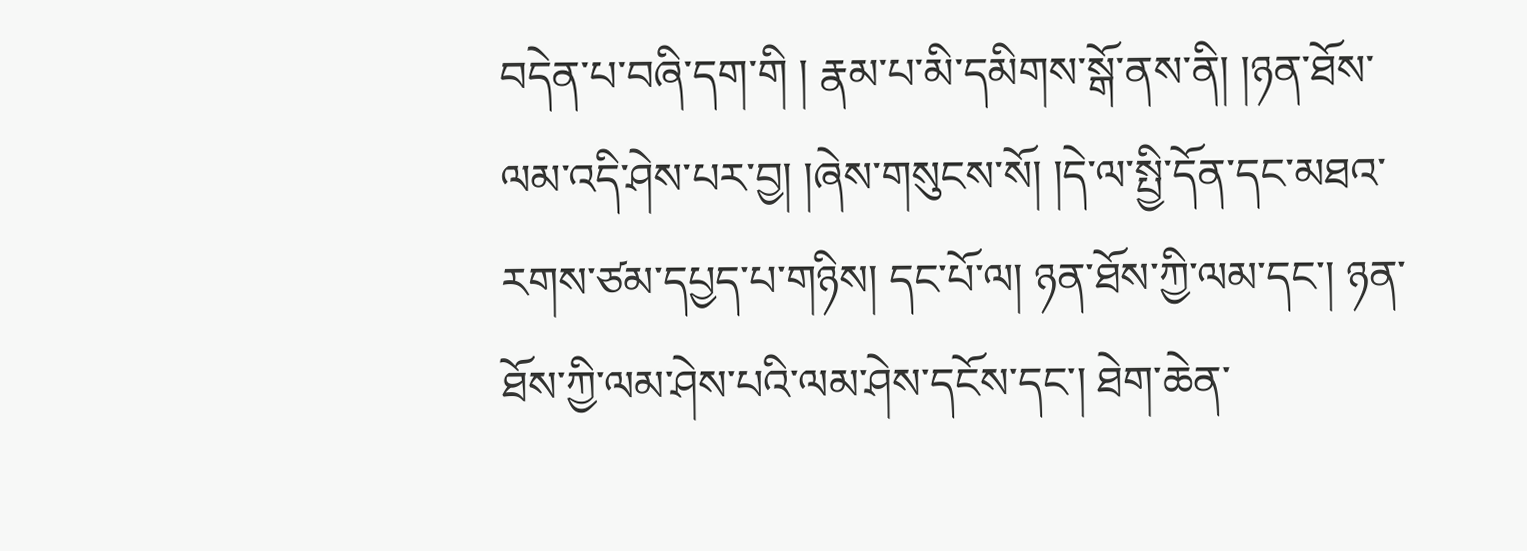བདེན་པ་བཞི་དག་གི ། རྣམ་པ་མི་དམིགས་སྒོ་ནས་ནི། །ཉན་ཐོས་ལམ་འདི་ཤེས་པར་བྱ། །ཞེས་གསུངས་སོ། །དེ་ལ་སྤྱི་དོན་དང་མཐའ་རགས་ཙམ་དཔྱད་པ་གཉིས། དང་པོ་ལ། ཉན་ཐོས་ཀྱི་ལམ་དང་། ཉན་ཐོས་ཀྱི་ལམ་ཤེས་པའི་ལམ་ཤེས་དངོས་དང་། ཐེག་ཆེན་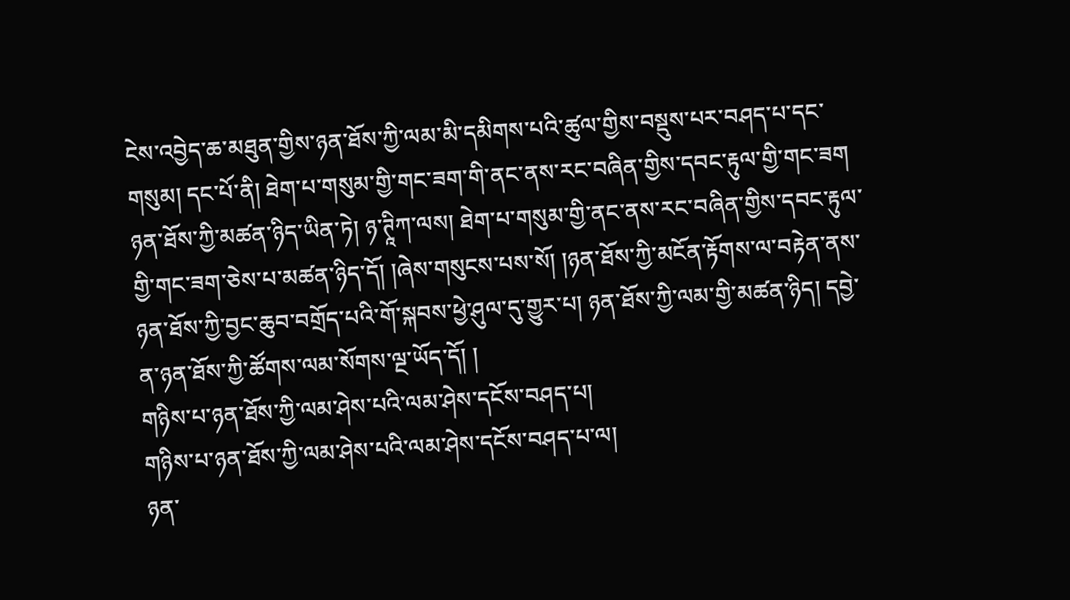ངེས་འབྱེད་ཆ་མཐུན་གྱིས་ཉན་ཐོས་ཀྱི་ལམ་མི་དམིགས་པའི་ཚུལ་གྱིས་བསྡུས་པར་བཤད་པ་དང་གསུམ། དང་པོ་ནི། ཐེག་པ་གསུམ་གྱི་གང་ཟག་གི་ནང་ནས་རང་བཞིན་གྱིས་དབང་རྟུལ་གྱི་གང་ཟག ཉན་ཐོས་ཀྱི་མཚན་ཉིད་ཡིན་ཏེ། ཉ་ཊཱིཀ་ལས། ཐེག་པ་གསུམ་གྱི་ནང་ནས་རང་བཞིན་གྱིས་དབང་རྟུལ་གྱི་གང་ཟག་ཅེས་པ་མཚན་ཉིད་དོ། །ཞེས་གསུངས་པས་སོ། །ཉན་ཐོས་ཀྱི་མངོན་རྟོགས་ལ་བརྟེན་ནས་ཉན་ཐོས་ཀྱི་བྱང་ཆུབ་བགྲོད་པའི་གོ་སྐབས་ཕྱེ་ཤུལ་དུ་གྱུར་པ། ཉན་ཐོས་ཀྱི་ལམ་གྱི་མཚན་ཉིད། དབྱེ་ན་ཉན་ཐོས་ཀྱི་ཚོགས་ལམ་སོགས་ལྔ་ཡོད་དོ། །
གཉིས་པ་ཉན་ཐོས་ཀྱི་ལམ་ཤེས་པའི་ལམ་ཤེས་དངོས་བཤད་པ།
གཉིས་པ་ཉན་ཐོས་ཀྱི་ལམ་ཤེས་པའི་ལམ་ཤེས་དངོས་བཤད་པ་ལ།
ཉན་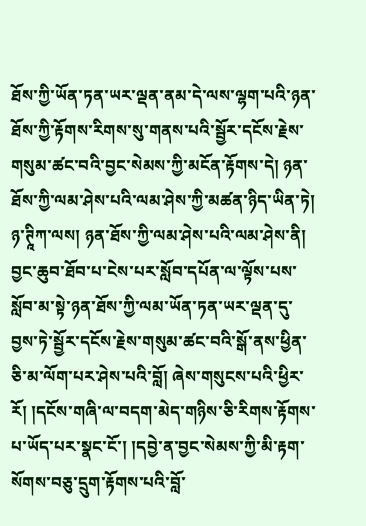ཐོས་ཀྱི་ཡོན་ཏན་ཡར་ལྡན་ནམ་དེ་ལས་ལྷག་པའི་ཉན་ཐོས་ཀྱི་རྟོགས་རིགས་སུ་གནས་པའི་སྦྱོར་དངོས་རྗེས་གསུམ་ཚང་བའི་བྱང་སེམས་ཀྱི་མངོན་རྟོགས་དེ། ཉན་ཐོས་ཀྱི་ལམ་ཤེས་པའི་ལམ་ཤེས་ཀྱི་མཚན་ཉིད་ཡིན་ཏེ། ཉ་ཊཱིཀ་ལས། ཉན་ཐོས་ཀྱི་ལམ་ཤེས་པའི་ལམ་ཤེས་ནི། བྱང་ཆུབ་ཐོབ་པ་ངེས་པར་སློབ་དཔོན་ལ་ལྟོས་པས་སློབ་མ་སྟེ་ཉན་ཐོས་ཀྱི་ལམ་ཡོན་ཏན་ཡར་ལྡན་དུ་བྱས་ཏེ་སྦྱོར་དངོས་རྗེས་གསུམ་ཚང་བའི་སྒོ་ནས་ཕྱིན་ཅི་མ་ལོག་པར་ཤེས་པའི་བློ། ཞེས་གསུངས་པའི་ཕྱིར་རོ། །དངོས་གཞི་ལ་བདག་མེད་གཉིས་ཅི་རིགས་རྟོགས་པ་ཡོད་པར་སྣང་ངོ་། །དབྱེ་ན་བྱང་སེམས་ཀྱི་མི་རྟག་སོགས་བཅུ་དྲུག་རྟོགས་པའི་བློ་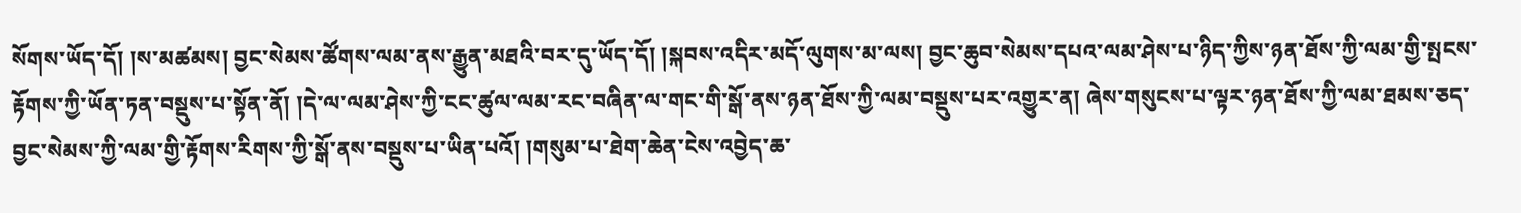སོགས་ཡོད་དོ། །ས་མཚམས། བྱང་སེམས་ཚོགས་ལམ་ནས་རྒྱུན་མཐའི་བར་དུ་ཡོད་དོ། །སྐབས་འདིར་མདོ་ལུགས་མ་ལས། བྱང་ཆུབ་སེམས་དཔའ་ལམ་ཤེས་པ་ཉིད་ཀྱིས་ཉན་ཐོས་ཀྱི་ལམ་གྱི་སྤངས་རྟོགས་ཀྱི་ཡོན་ཏན་བསྡུས་པ་སྟོན་ནོ། །དེ་ལ་ལམ་ཤེས་ཀྱི་ངང་ཚུལ་ལམ་རང་བཞིན་ལ་གང་གི་སྒོ་ནས་ཉན་ཐོས་ཀྱི་ལམ་བསྡུས་པར་འགྱུར་ན། ཞེས་གསུངས་པ་ལྟར་ཉན་ཐོས་ཀྱི་ལམ་ཐམས་ཅད་བྱང་སེམས་ཀྱི་ལམ་གྱི་རྟོགས་རིགས་ཀྱི་སྒོ་ནས་བསྡུས་པ་ཡིན་པའོ། །གསུམ་པ་ཐེག་ཆེན་ངེས་འབྱེད་ཆ་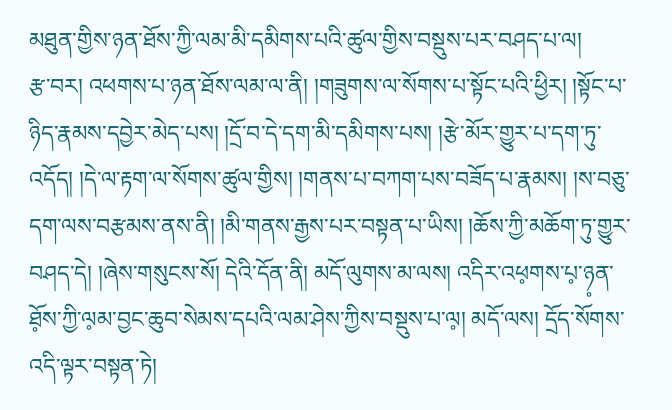མཐུན་གྱིས་ཉན་ཐོས་ཀྱི་ལམ་མི་དམིགས་པའི་ཚུལ་གྱིས་བསྡུས་པར་བཤད་པ་ལ།
རྩ་བར། འཕགས་པ་ཉན་ཐོས་ལམ་ལ་ནི། །གཟུགས་ལ་སོགས་པ་སྟོང་པའི་ཕྱིར། །སྟོང་པ་ཉིད་རྣམས་དབྱེར་མེད་པས། །དྲོ་བ་དེ་དག་མི་དམིགས་པས། །རྩེ་མོར་གྱུར་པ་དག་ཏུ་འདོད། །དེ་ལ་རྟག་ལ་སོགས་ཚུལ་གྱིས། །གནས་པ་བཀག་པས་བཟོད་པ་རྣམས། །ས་བཅུ་དག་ལས་བརྩམས་ནས་ནི། །མི་གནས་རྒྱས་པར་བསྟན་པ་ཡིས། །ཆོས་ཀྱི་མཆོག་ཏུ་གྱུར་བཤད་དེ། །ཞེས་གསུངས་སོ། དེའི་དོན་ནི། མདོ་ལུགས་མ་ལས། འདིར་འཕ༷གས་པ༷་ཉ༷ན་ཐོ༷ས་ཀྱི་ལ༷མ་བྱང་ཆུབ་སེམས་དཔའི་ལམ་ཤེས་ཀྱིས་བསྡུས་པ་ལ༷། མདོ་ལས། དྲོད་སོགས་འདི་ལྟར་བསྟན་ཏེ།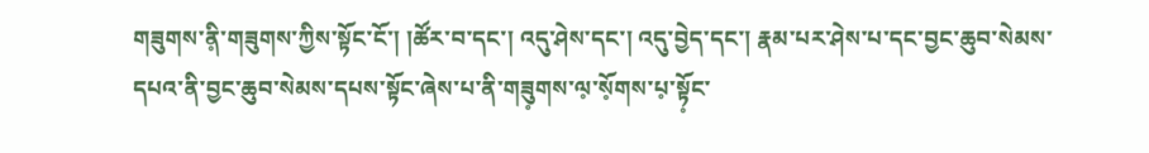གཟུགས་ནི༷་གཟུགས་ཀྱིས་སྟོང་ངོ་། །ཚོར་བ་དང་། འདུ་ཤེས་དང་། འདུ་བྱེད་དང་། རྣམ་པར་ཤེས་པ་དང་བྱང་ཆུབ་སེམས་དཔའ་ནི་བྱང་ཆུབ་སེམས་དཔས་སྟོང་ཞེས་པ་ནི་གཟུ༷གས་ལ༷་སོ༷གས་པ༷་སྟོ༷ང་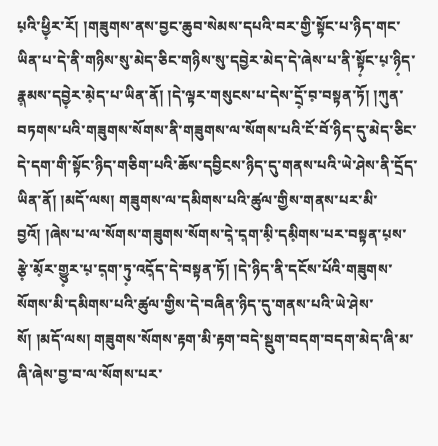པ༷འི་ཕྱི༷ར་རོ། །གཟུགས་ནས་བྱང་ཆུབ་སེམས་དཔའི་བར་གྱི་སྟོང་པ་ཉིད་གང་ཡིན་པ་དེ་ནི་གཉིས་སུ་མེད་ཅིང་གཉིས་སུ་དབྱེར་མེད་དེ་ཞེས་པ་ནི་སྟོ༷ང་པ༷་ཉི༷ད་རྣ༷མས་དབྱེ༷ར་མེ༷ད་པ་ཡིན་ནོ། །དེ་ལྟར་གསུངས་པ་དེས་དྲོ༷་བ༷་བསྟན་ཏོ། །ཀུན་བཏགས་པའི་གཟུགས་སོགས་ནི་གཟུགས་ལ་སོགས་པའི་ངོ་བོ་ཉིད་དུ་མེད་ཅིང་དེ་དག་གི་སྟོང་ཉིད་གཅིག་པའི་ཆོས་དབྱིངས་ཉིད་དུ་གནས་པའི་ཡེ་ཤེས་ནི་དྲོད་ཡིན་ནོ། །མདོ་ལས། གཟུགས་ལ་དམིགས་པའི་ཚུལ་གྱིས་གནས་པར་མི་བྱའོ། །ཞེས་པ་ལ་སོགས་གཟུགས་སོགས་དེ༷་ད༷ག་མི༷་དམི༷གས་པར་བསྟན་པ༷ས་རྩེ༷་མོ༷ར་གྱུ༷ར་པ༷་ད༷ག་ཏུ༷་འདོ༷ད་དེ་བསྟན་ཏོ། །དེ་ཉིད་ནི་དངོས་པོའི་གཟུགས་སོགས་མི་དམིགས་པའི་ཚུལ་གྱིས་དེ་བཞིན་ཉིད་དུ་གནས་པའི་ཡེ་ཤེས་སོ། །མདོ་ལས། གཟུགས་སོགས་རྟག་མི་རྟག་བདེ་སྡུག་བདག་བདག་མེད་ཞི་མ་ཞི་ཞེས་བྱ་བ་ལ་སོགས་པར་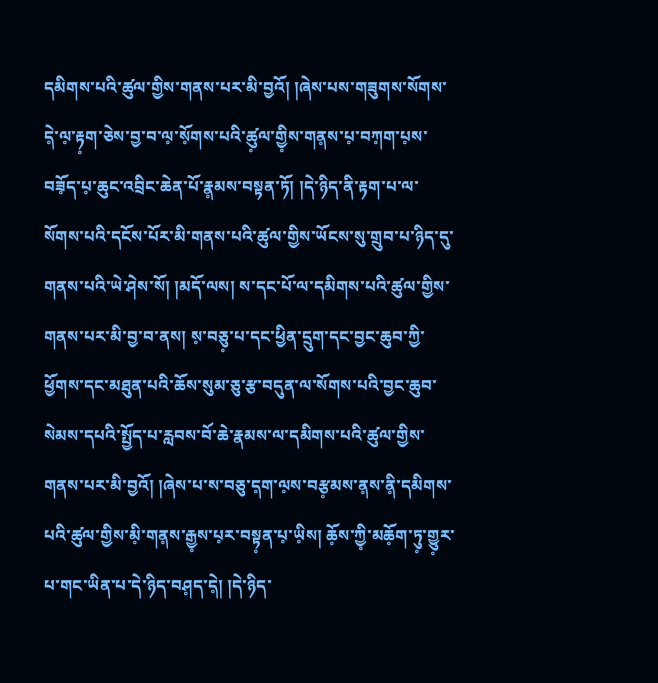དམིགས་པའི་ཚུལ་གྱིས་གནས་པར་མི་བྱའོ། །ཞེས་པས་གཟུགས་སོགས་དེ༷་ལ༷་རྟ༷ག་ཅེས་བྱ་བ་ལ༷་སོ༷གས་པའི་ཚུ༷ལ་གྱི༷ས་གན༷ས་པ༷་བཀ༷ག་པ༷ས་བཟོ༷ད་པ༷་ཆུང་འབྲིང་ཆེན་པོ་རྣ༷མས་བསྟན་ཏོ། །དེ་ཉིད་ནི་རྟག་པ་ལ་སོགས་པའི་དངོས་པོར་མི་གནས་པའི་ཚུལ་གྱིས་ཡོངས་སུ་གྲུབ་པ་ཉིད་དུ་གནས་པའི་ཡེ་ཤེས་སོ། །མདོ་ལས། ས་དང་པོ་ལ་དམིགས་པའི་ཚུལ་གྱིས་གནས་པར་མི་བྱ་བ་ནས། ས༷་བཅུ༷་པ་དང་ཕྱིན་དྲུག་དང་བྱང་ཆུབ་ཀྱི་ཕྱོགས་དང་མཐུན་པའི་ཆོས་སུམ་ཅུ་རྩ་བདུན་ལ་སོགས་པའི་བྱང་ཆུབ་སེམས་དཔའི་སྤྱོད་པ་རླབས་བོ་ཆེ་རྣམས་ལ་དམིགས་པའི་ཚུལ་གྱིས་གནས་པར་མི་བྱའོ། །ཞེས་པ་ས་བཅུ་ད༷ག་ལ༷ས་བརྩ༷མས་ན༷ས་ནི༷་དམིགས་པའི་ཚུལ་གྱིས་མི༷་གན༷ས་རྒྱ༷ས་པ༷ར་བསྟ༷ན་པ༷་ཡི༷ས། ཆོ༷ས་ཀྱི༷་མཆོ༷ག་ཏུ༷་གྱུ༷ར་པ་གང་ཡིན་པ་དེ་ཉིད་བཤ༷ད་དེ༷། །དེ་ཉིད་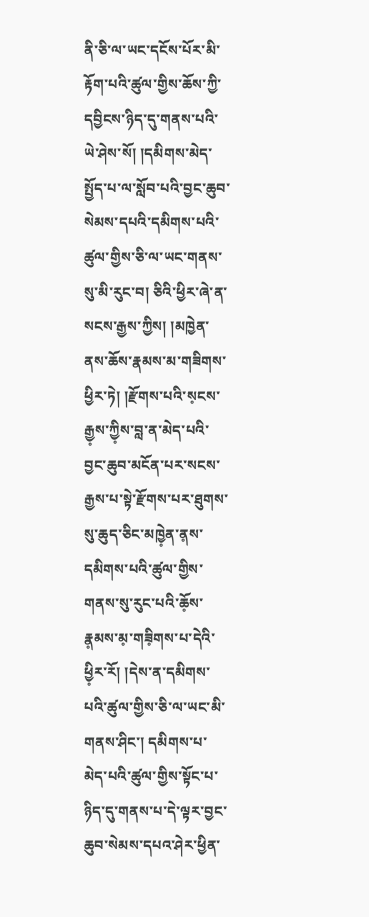ནི་ཅི་ལ་ཡང་དངོས་པོར་མི་རྟོག་པའི་ཚུལ་གྱིས་ཆོས་ཀྱི་དབྱིངས་ཉིད་དུ་གནས་པའི་ཡེ་ཤེས་སོ། །དམིགས་མེད་སྤྱོད་པ་ལ་སློབ་པའི་བྱང་ཆུབ་སེམས་དཔའི་དམིགས་པའི་ཚུལ་གྱིས་ཅི་ལ་ཡང་གནས་སུ་མི་རུང་བ། ཅིའི་ཕྱིར་ཞེ་ན་སངས་རྒྱས་ཀྱིས། །མཁྱེན་ནས་ཆོས་རྣམས་མ་གཟིགས་ཕྱིར་ཏེ། །རྫོགས་པའི་ས༷ངས་རྒྱ༷ས་ཀྱི༷ས་བླ་ན་མེད་པའི་བྱང་ཆུབ་མངོན་པར་སངས་རྒྱས་པ་སྟེ་རྫོགས་པར་ཐུགས་སུ་ཆུད་ཅིང་མཁྱེ༷ན་ན༷ས་དམིགས་པའི་ཚུལ་གྱིས་གནས་སུ་རུང་པའི་ཆོ༷ས་རྣ༷མས་མ༷་གཟི༷གས་པ་དེའི་ཕྱི༷ར་རོ། །དེས་ན་དམིགས་པའི་ཚུལ་གྱིས་ཅི་ལ་ཡང་མི་གནས་ཤིང་། དམིགས་པ་མེད་པའི་ཚུལ་གྱིས་སྟོང་པ་ཉིད་དུ་གནས་པ་དེ་ལྟར་བྱང་ཆུབ་སེམས་དཔའ་ཤེར་ཕྱིན་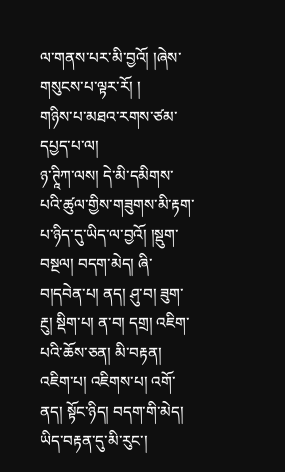ལ་གནས་པར་མི་བྱའོ། །ཞེས་གསུངས་པ་ལྟར་རོ། །
གཉིས་པ་མཐའ་རགས་ཙམ་དཔྱད་པ་ལ།
ཉ་ཊཱིཀ་ལས། དེ་མི་དམིགས་པའི་ཚུལ་གྱིས་གཟུགས་མི་རྟག་པ་ཉིད་དུ་ཡིད་ལ་བྱའོ། །སྡུག་བསྔལ། བདག་མེད། ཞི་བ།དབེན་པ། ནད། ཤུ་བ། ཟུག་རྔུ། སྡིག་པ། ན་བ། དགྲ། འཇིག་པའི་ཆོས་ཅན། མི་བརྟན། འཇིག་པ། འཇིགས་པ། འགོ་ནད། སྟོང་ཉིད། བདག་གི་མེད། ཡིད་བརྟན་དུ་མི་རུང་།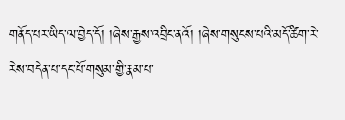གནོད་པར་ཡིད་ལ་བྱེད་དོ། །ཞེས་རྒྱས་འབྲིང་ནའོ། །ཞེས་གསུངས་པའི་མདོ་ཚིག་རེ་རེས་བདེན་པ་དང་པོ་གསུམ་གྱི་རྣམ་པ་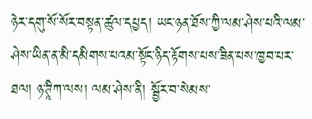ཉེར་དགུ་སོ་སོར་བསྟན་ཚུལ་དཔྱད། ཡང་ཉན་ཐོས་ཀྱི་ལམ་ཤེས་པའི་ལམ་ཤེས་ཡིན་ན་མི་དམིགས་པའམ་སྟོང་ཉིད་རྟོགས་པས་ཟིན་པས་ཁྱབ་པར་ཐལ། ཉ་ཊཱིཀ་ལས། ལམ་ཤེས་ནི། སྦྱོར་བ་སེམས་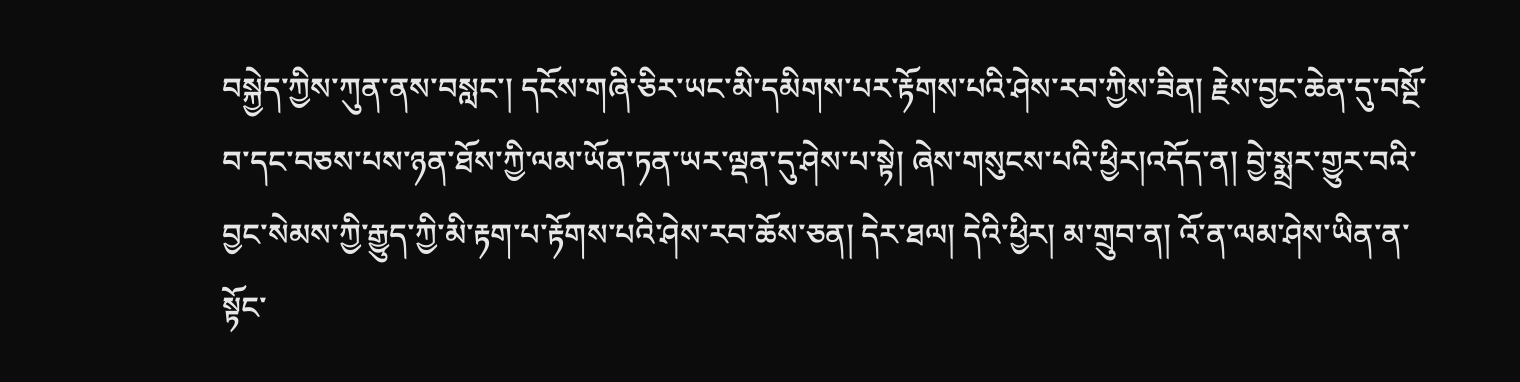བསྐྱེད་ཀྱིས་ཀུན་ནས་བསླང་། དངོས་གཞི་ཅིར་ཡང་མི་དམིགས་པར་རྟོགས་པའི་ཤེས་རབ་ཀྱིས་ཟིན། རྗེས་བྱང་ཆེན་དུ་བསྔོ་བ་དང་བཅས་པས་ཉན་ཐོས་ཀྱི་ལམ་ཡོན་ཏན་ཡར་ལྡན་དུ་ཤེས་པ་སྟེ། ཞེས་གསུངས་པའི་ཕྱིར།འདོད་ན། བྱེ་སྨྲར་གྱུར་བའི་བྱང་སེམས་ཀྱི་རྒྱུད་ཀྱི་མི་རྟག་པ་རྟོགས་པའི་ཤེས་རབ་ཆོས་ཅན། དེར་ཐལ། དེའི་ཕྱིར། མ་གྲུབ་ན། འོ་ན་ལམ་ཤེས་ཡིན་ན་སྟོང་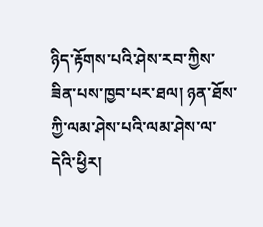ཉིད་རྟོགས་པའི་ཤེས་རབ་ཀྱིས་ཟིན་པས་ཁྱབ་པར་ཐལ། ཉན་ཐོས་ཀྱི་ལམ་ཤེས་པའི་ལམ་ཤེས་ལ་དེའི་ཕྱིར།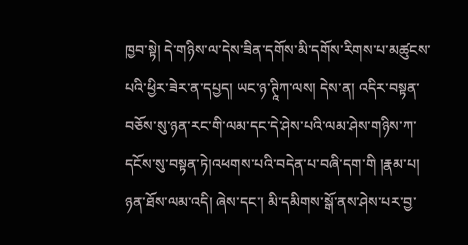ཁྱབ་སྟེ། དེ་གཉིས་ལ་དེས་ཟིན་དགོས་མི་དགོས་རིགས་པ་མཚུངས་པའི་ཕྱིར་ཟེར་ན་དཔྱད། ཡང་ཉ་ཊཱིཀ་ལས། དེས་ན། འདིར་བསྟན་བཅོས་སུ་ཉན་རང་གི་ལམ་དང་དེ་ཤེས་པའི་ལམ་ཤེས་གཉིས་ཀ་དངོས་སུ་བསྟན་ཏེ།འཕགས་པའི་བདེན་པ་བཞི་དག་གི །རྣམ་པ། ཉན་ཐོས་ལམ་འདི། ཞེས་དང་། མི་དམིགས་སྒོ་ནས་ཤེས་པར་བྱ་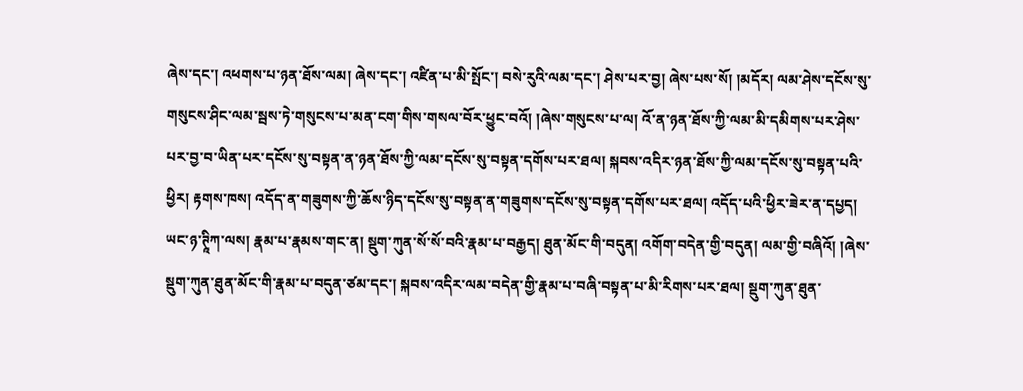ཞེས་དང་། འཕགས་པ་ཉན་ཐོས་ལམ། ཞེས་དང་། འཛིན་པ་མི་སྤོང་། བསེ་རུའི་ལམ་དང་། ཤེས་པར་བྱ། ཞེས་པས་སོ། །མདོར། ལམ་ཤེས་དངོས་སུ་གསུངས་ཤིང་ལམ་སྦས་ཏེ་གསུངས་པ་མན་ངག་གིས་གསལ་བོར་ཕྱུང་བའོ། །ཞེས་གསུངས་པ་ལ། འོ་ན་ཉན་ཐོས་ཀྱི་ལམ་མི་དམིགས་པར་ཤེས་པར་བྱ་བ་ཡིན་པར་དངོས་སུ་བསྟན་ན་ཉན་ཐོས་ཀྱི་ལམ་དངོས་སུ་བསྟན་དགོས་པར་ཐལ། སྐབས་འདིར་ཉན་ཐོས་ཀྱི་ལམ་དངོས་སུ་བསྟན་པའི་ཕྱིར། རྟགས་ཁས། འདོད་ན་གཟུགས་ཀྱི་ཆོས་ཉིད་དངོས་སུ་བསྟན་ན་གཟུགས་དངོས་སུ་བསྟན་དགོས་པར་ཐལ། འདོད་པའི་ཕྱིར་ཟེར་ན་དཔྱད། ཡང་ཉ་ཊཱིཀ་ལས། རྣམ་པ་རྣམས་གང་ན། སྡུག་ཀུན་སོ་སོ་བའི་རྣམ་པ་བརྒྱད། ཐུན་མོང་གི་བདུན། འགོག་བདེན་གྱི་བདུན། ལམ་གྱི་བཞིའོ། །ཞེས་སྡུག་ཀུན་ཐུན་མོང་གི་རྣམ་པ་བདུན་ཙམ་དང་། སྐབས་འདིར་ལམ་བདེན་གྱི་རྣམ་པ་བཞི་བསྟན་པ་མི་རིགས་པར་ཐལ། སྡུག་ཀུན་ཐུན་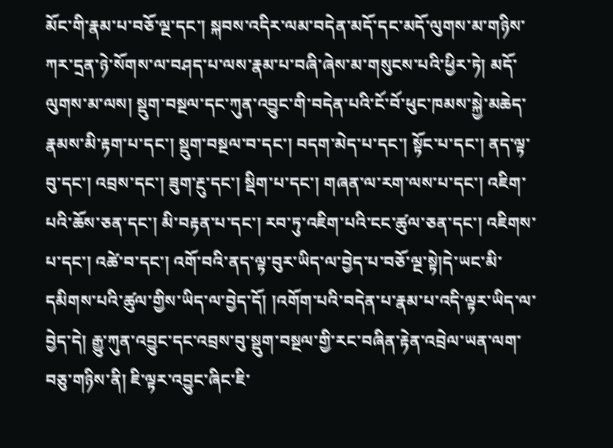མོང་གི་རྣམ་པ་བཅོ་ལྔ་དང་། སྐབས་འདིར་ལམ་བདེན་མདོ་དང་མདོ་ལུགས་མ་གཉིས་ཀར་དྲན་ཉེ་སོགས་ལ་བཤད་པ་ལས་རྣམ་པ་བཞི་ཞེས་མ་གསུངས་པའི་ཕྱིར་ཏེ། མདོ་ལུགས་མ་ལས། སྡུག་བསྔལ་དང་ཀུན་འབྱུང་གི་བདེན་པའི་ངོ་བོ་ཕུང་ཁམས་སྐྱེ་མཆེད་རྣམས་མི་རྟག་པ་དང་། སྡུག་བསྔལ་བ་དང་། བདག་མེད་པ་དང་། སྟོང་པ་དང་། ནད་ལྟ་བུ་དང་། འབྲས་དང་། ཟུག་རྔུ་དང་། སྡིག་པ་དང་། གཞན་ལ་རག་ལས་པ་དང་། འཇིག་པའི་ཆོས་ཅན་དང་། མི་བརྟན་པ་དང་། རབ་ཏུ་འཇིག་པའི་ངང་ཚུལ་ཅན་དང་། འཇིགས་པ་དང་། འཚེ་བ་དང་། འགོ་བའི་ནད་ལྟ་བུར་ཡིད་ལ་བྱེད་པ་བཅོ་ལྔ་སྟེ།དེ་ཡང་མི་དམིགས་པའི་ཚུལ་གྱིས་ཡིད་ལ་བྱེད་དོ། །འགོག་པའི་བདེན་པ་རྣམ་པ་འདི་ལྟར་ཡིད་ལ་བྱེད་དེ། རྒྱུ་ཀུན་འབྱུང་དང་འབྲས་བུ་སྡུག་བསྔལ་གྱི་རང་བཞིན་རྟེན་འབྲེལ་ཡན་ལག་བཅུ་གཉིས་ནི། ཇི་ལྟར་འབྱུང་ཞིང་ཇི་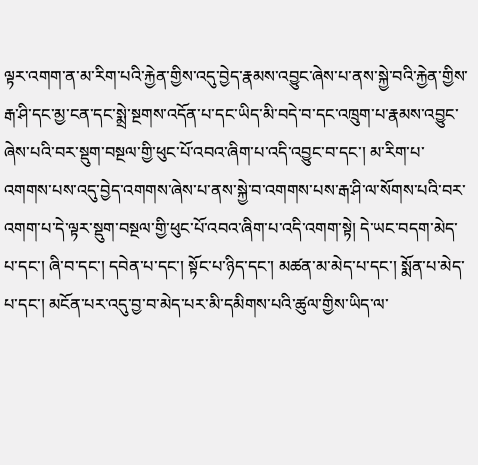ལྟར་འགག་ན་མ་རིག་པའི་རྐྱེན་གྱིས་འདུ་བྱེད་རྣམས་འབྱུང་ཞེས་པ་ནས་སྐྱེ་བའི་རྐྱེན་གྱིས་རྒ་ཤི་དང་མྱ་ངན་དང་སྨྲེ་སྔགས་འདོན་པ་དང་ཡིད་མི་བདེ་བ་དང་འཁྲུག་པ་རྣམས་འབྱུང་ཞེས་པའི་བར་སྡུག་བསྔལ་གྱི་ཕུང་པོ་འབའ་ཞིག་པ་འདི་འབྱུང་བ་དང་། མ་རིག་པ་འགགས་པས་འདུ་བྱེད་འགགས་ཞེས་པ་ནས་སྐྱེ་བ་འགགས་པས་རྒ་ཤི་ལ་སོགས་པའི་བར་འགག་པ་དེ་ལྟར་སྡུག་བསྔལ་གྱི་ཕུང་པོ་འབའ་ཞིག་པ་འདི་འགག་སྟེ། དེ་ཡང་བདག་མེད་པ་དང་། ཞི་བ་དང་། དབེན་པ་དང་། སྟོང་པ་ཉིད་དང་། མཚན་མ་མེད་པ་དང་། སྨོན་པ་མེད་པ་དང་། མངོན་པར་འདུ་བྱ་བ་མེད་པར་མི་དམིགས་པའི་ཚུལ་གྱིས་ཡིད་ལ་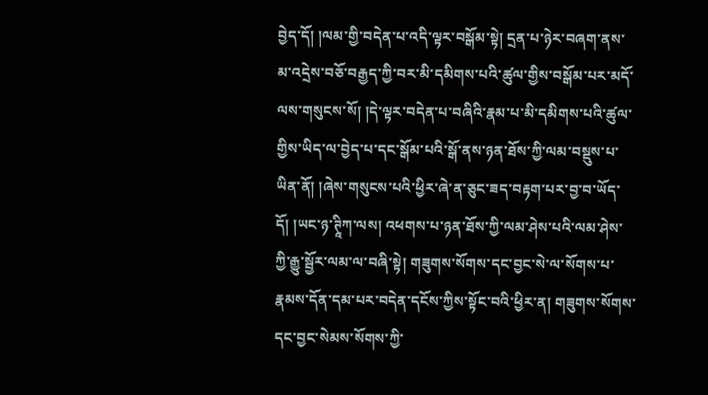བྱེད་དོ། །ལམ་གྱི་བདེན་པ་འདི་ལྟར་བསྒོམ་སྟེ། དྲན་པ་ཉེར་བཞག་ནས་མ་འདྲེས་བཅོ་བརྒྱད་ཀྱི་བར་མི་དམིགས་པའི་ཚུལ་གྱིས་བསྒོམ་པར་མདོ་ལས་གསུངས་སོ། །དེ་ལྟར་བདེན་པ་བཞིའི་རྣམ་པ་མི་དམིགས་པའི་ཚུལ་གྱིས་ཡིད་ལ་བྱེད་པ་དང་སྒོམ་པའི་སྒོ་ནས་ཉན་ཐོས་ཀྱི་ལམ་བསྡུས་པ་ཡིན་ནོ། །ཞེས་གསུངས་པའི་ཕྱིར་ཞེ་ན་ཅུང་ཟད་བརྟག་པར་བྱ་བ་ཡོད་དོ། །ཡང་ཉ་ཊཱིཀ་ལས། འཕགས་པ་ཉན་ཐོས་ཀྱི་ལམ་ཤེས་པའི་ལམ་ཤེས་ཀྱི་རྒྱུ་སྦྱོར་ལམ་ལ་བཞི་སྟེ། གཟུགས་སོགས་དང་བྱང་སེ་ལ་སོགས་པ་རྣམས་དོན་དམ་པར་བདེན་དངོས་ཀྱིས་སྟོང་བའི་ཕྱིར་ན། གཟུགས་སོགས་དང་བྱང་སེམས་སོགས་ཀྱི་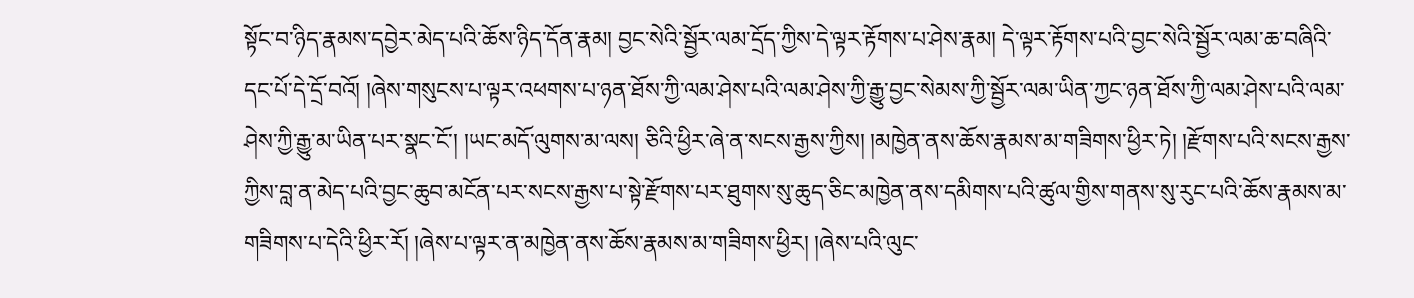སྟོང་བ་ཉིད་རྣམས་དབྱེར་མེད་པའི་ཆོས་ཉིད་དོན་རྣམ། བྱང་སེའི་སྦྱོར་ལམ་དྲོད་ཀྱིས་དེ་ལྟར་རྟོགས་པ་ཤེས་རྣམ། དེ་ལྟར་རྟོགས་པའི་བྱང་སེའི་སྦྱོར་ལམ་ཆ་བཞིའི་དང་པོ་དེ་དྲོ་བའོ། །ཞེས་གསུངས་པ་ལྟར་འཕགས་པ་ཉན་ཐོས་ཀྱི་ལམ་ཤེས་པའི་ལམ་ཤེས་ཀྱི་རྒྱུ་བྱང་སེམས་ཀྱི་སྦྱོར་ལམ་ཡིན་ཀྱང་ཉན་ཐོས་ཀྱི་ལམ་ཤེས་པའི་ལམ་ཤེས་ཀྱི་རྒྱུ་མ་ཡིན་པར་སྣང་ངོ་། །ཡང་མདོ་ལུགས་མ་ལས། ཅིའི་ཕྱིར་ཞེ་ན་སངས་རྒྱས་ཀྱིས། །མཁྱེན་ནས་ཆོས་རྣམས་མ་གཟིགས་ཕྱིར་ཏེ། །རྫོགས་པའི་སངས་རྒྱས་ཀྱིས་བླ་ན་མེད་པའི་བྱང་ཆུབ་མངོན་པར་སངས་རྒྱས་པ་སྟེ་རྫོགས་པར་ཐུགས་སུ་ཆུད་ཅིང་མཁྱེན་ནས་དམིགས་པའི་ཚུལ་གྱིས་གནས་སུ་རུང་པའི་ཆོས་རྣམས་མ་གཟིགས་པ་དེའི་ཕྱིར་རོ། །ཞེས་པ་ལྟར་ན་མཁྱེན་ནས་ཆོས་རྣམས་མ་གཟིགས་ཕྱིར། །ཞེས་པའི་ལུང་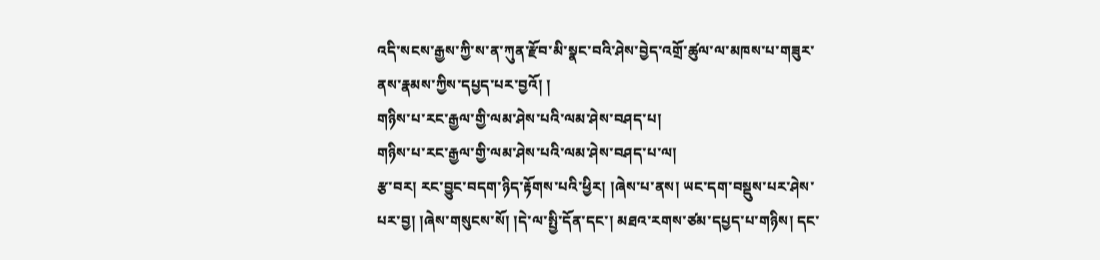འདི་སངས་རྒྱས་ཀྱི་ས་ན་ཀུན་རྫོབ་མི་སྣང་བའི་ཤེས་བྱེད་འགྲོ་ཚུལ་ལ་མཁས་པ་གཟུར་ནས་རྣམས་ཀྱིས་དཔྱད་པར་བྱའོ། །
གཉིས་པ་རང་རྒྱལ་གྱི་ལམ་ཤེས་པའི་ལམ་ཤེས་བཤད་པ།
གཉིས་པ་རང་རྒྱལ་གྱི་ལམ་ཤེས་པའི་ལམ་ཤེས་བཤད་པ་ལ།
རྩ་བར། རང་བྱུང་བདག་ཉིད་རྟོགས་པའི་ཕྱིར། །ཞེས་པ་ནས། ཡང་དག་བསྡུས་པར་ཤེས་པར་བྱ། །ཞེས་གསུངས་སོ། །དེ་ལ་སྤྱི་དོན་དང་། མཐའ་རགས་ཙམ་དཔྱད་པ་གཉིས། དང་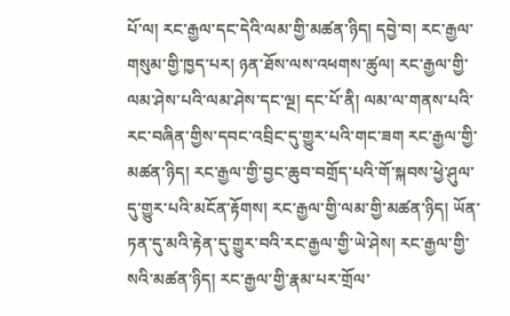པོ་ལ། རང་རྒྱལ་དང་དེའི་ལམ་གྱི་མཚན་ཉིད། དབྱེ་བ། རང་རྒྱལ་གསུམ་གྱི་ཁྱད་པར། ཉན་ཐོས་ལས་འཕགས་ཚུལ། རང་རྒྱལ་གྱི་ལམ་ཤེས་པའི་ལམ་ཤེས་དང་ལྔ། དང་པོ་ནི། ལམ་ལ་གནས་པའི་རང་བཞིན་གྱིས་དབང་འབྲིང་དུ་གྱུར་པའི་གང་ཟག རང་རྒྱལ་གྱི་མཚན་ཉིད། རང་རྒྱལ་གྱི་བྱང་ཆུབ་བགྲོད་པའི་གོ་སྐབས་ཕྱེ་ཤུལ་དུ་གྱུར་པའི་མངོན་རྟོགས། རང་རྒྱལ་གྱི་ལམ་གྱི་མཚན་ཉིད། ཡོན་ཏན་དུ་མའི་རྟེན་དུ་གྱུར་བའི་རང་རྒྱལ་གྱི་ཡེ་ཤེས། རང་རྒྱལ་གྱི་སའི་མཚན་ཉིད། རང་རྒྱལ་གྱི་རྣམ་པར་གྲོལ་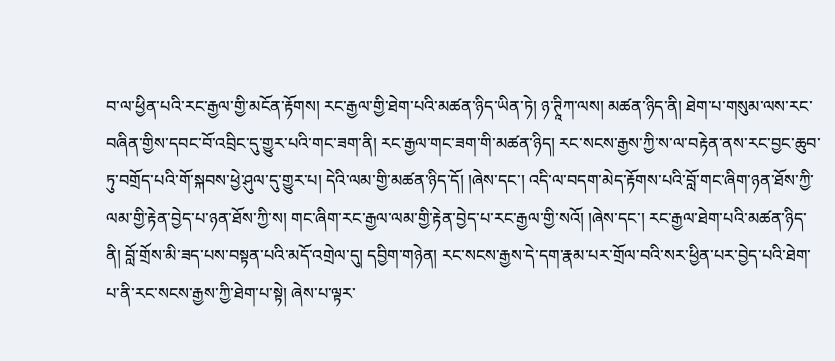བ་ལ་ཕྱིན་པའི་རང་རྒྱལ་གྱི་མངོན་རྟོགས། རང་རྒྱལ་གྱི་ཐེག་པའི་མཚན་ཉིད་ཡིན་ཏེ། ཉ་ཊཱིཀ་ལས། མཚན་ཉིད་ནི། ཐེག་པ་གསུམ་ལས་རང་བཞིན་གྱིས་དབང་བོ་འབྲིང་དུ་གྱུར་པའི་གང་ཟག་ནི། རང་རྒྱལ་གང་ཟག་གི་མཚན་ཉིད། རང་སངས་རྒྱས་ཀྱི་ས་ལ་བརྟེན་ནས་རང་བྱང་ཆུབ་ཏུ་བགྲོད་པའི་གོ་སྐབས་ཕྱེ་ཤུལ་དུ་གྱུར་པ། དེའི་ལམ་གྱི་མཚན་ཉིད་དོ། །ཞེས་དང་། འདི་ལ་བདག་མེད་རྟོགས་པའི་བློ་གང་ཞིག་ཉན་ཐོས་ཀྱི་ལམ་གྱི་རྟེན་བྱེད་པ་ཉན་ཐོས་ཀྱི་ས། གང་ཞིག་རང་རྒྱལ་ལམ་གྱི་རྟེན་བྱེད་པ་རང་རྒྱལ་གྱི་སའོ། །ཞེས་དང་། རང་རྒྱལ་ཐེག་པའི་མཚན་ཉིད་ནི། བློ་གྲོས་མི་ཟད་པས་བསྟན་པའི་མདོ་འགྲེལ་དུ། དབྱིག་གཉེན། རང་སངས་རྒྱས་དེ་དག་རྣམ་པར་གྲོལ་བའི་སར་ཕྱིན་པར་བྱེད་པའི་ཐེག་པ་ནི་རང་སངས་རྒྱས་ཀྱི་ཐེག་པ་སྟེ། ཞེས་པ་ལྟར་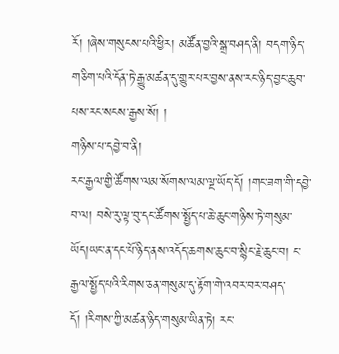རོ། །ཞེས་གསུངས་པའི་ཕྱིར། མཚོན་བྱའི་སྒྲ་བཤད་ནི། བདག་ཉིད་གཅིག་པའི་དོན་ཏེ་རྒྱུ་མཚན་དུ་གྱུར་པར་བྱས་ནས་རང་ཉིད་བྱང་ཆུབ་པས་རང་སངས་རྒྱས་སོ། །
གཉིས་པ་དབྱེ་བ་ནི།
རང་རྒྱལ་གྱི་ཚོགས་ལམ་སོགས་ལམ་ལྔ་ཡོད་དོ། །གང་ཟག་གི་དབྱེ་བ་ལ། བསེ་རུ་ལྟ་བུ་དང་ཚོགས་སྤྱོད་པ་ཆེ་ཆུང་གཉིས་ཏེ་གསུམ་ཡོད།ཡང་ན་དང་པོ་ཉིད་ནས་འདོད་ཆགས་ཆུང་བ་སྙིང་རྗེ་ཆུང་བ། ང་རྒྱལ་སྤྱོད་པའི་རིགས་ཅན་གསུམ་དུ་རྟོག་གེ་འབར་བར་བཤད་དོ། །རིགས་ཀྱི་མཚན་ཉིད་གསུམ་ཡིན་ཏེ། རང་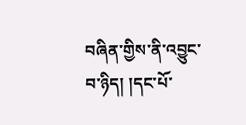བཞིན་གྱིས་ནི་འབྱུང་བ་ཉིད། །དང་པོ་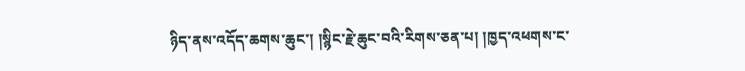ཉིད་ནས་འདོད་ཆགས་ཆུང་། །སྙིང་རྗེ་ཆུང་བའི་རིགས་ཅན་པ། །ཁྱད་འཕགས་ང་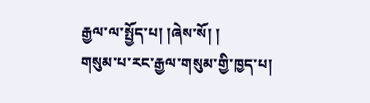རྒྱལ་ལ་སྤྱོད་པ། །ཞེས་སོ། །
གསུམ་པ་རང་རྒྱལ་གསུམ་གྱི་ཁྱད་པ།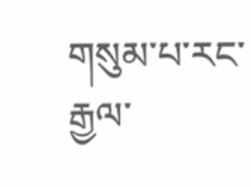གསུམ་པ་རང་རྒྱལ་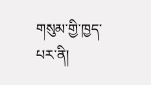གསུམ་གྱི་ཁྱད་པར་ནི།